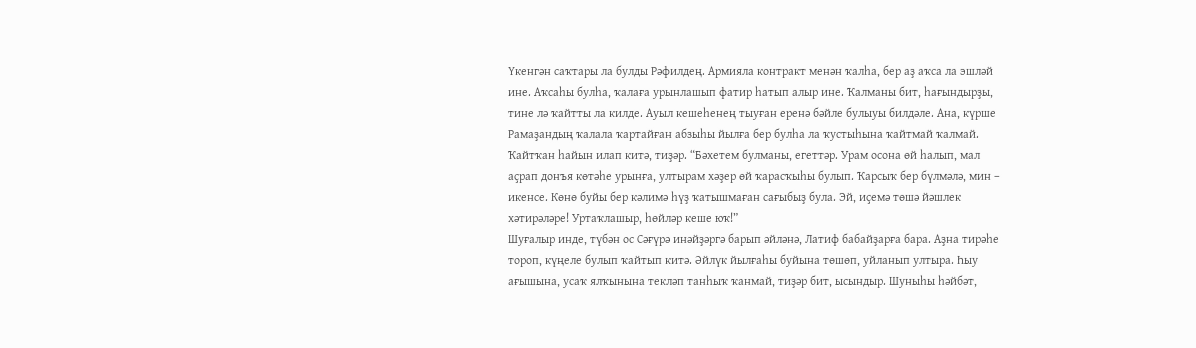Үкенгән саҡтары ла булды Рәфилдең. Армияла контракт менән ҡалһа, бер аҙ аҡса ла эшләй ине. Аҡсаһы булһа, ҡалаға урынлашып фатир һатып алыр ине. Ҡалманы бит, һағындырҙы, тине лә ҡайтты ла килде. Ауыл кешеһенең тыуған еренә бәйле булыуы билдәле. Ана, күрше Рамаҙандың ҡалала ҡартайған абзыһы йылға бер булһа ла ҡустыһына ҡайтмай ҡалмай. Ҡайтҡан һайын илап китә, тиҙәр. “Бәхетем булманы, егеттәр. Урам осона өй һалып, мал аҫрап донъя көтәһе урынға, ултырам хәҙер өй ҡарасҡыһы булып. Ҡарсыҡ бер бүлмәлә, мин – икенсе. Көнө буйы бер кәлимә һүҙ ҡатышмаған сағыбыҙ була. Эй, иҫемә төшә йәшлек хәтирәләре! Уртаҡлашыр, һөйләр кеше юҡ!”
Шуғалыр инде, түбән ос Сәғүрә инәйҙәргә барып әйләнә, Латиф бабайҙарға бара. Аҙна тирәһе тороп, күңеле булып ҡайтып китә. Әйлүк йылғаһы буйына төшөп, уйланып ултыра. Һыу ағышына, усаҡ ялҡынына текләп танһыҡ ҡанмай, тиҙәр бит, ысындыр. Шуныһы һәйбәт,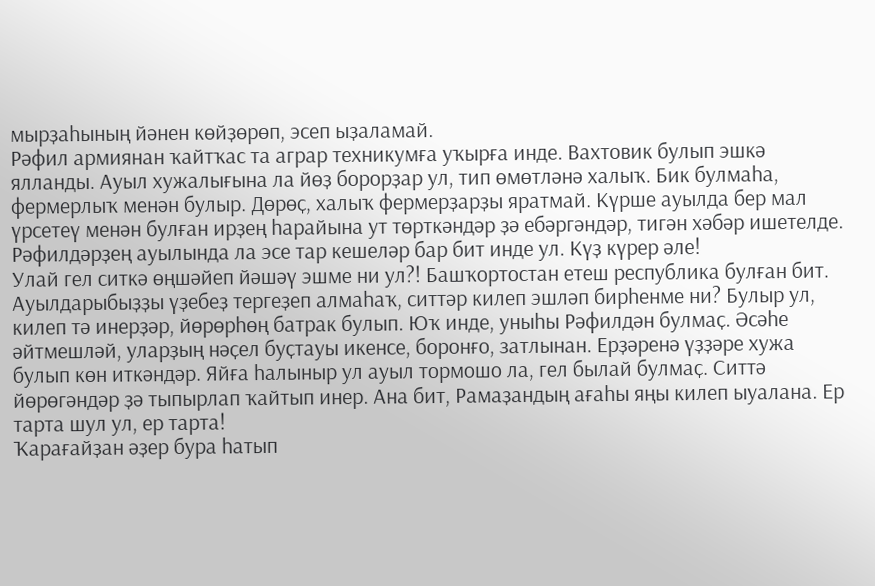мырҙаһының йәнен көйҙөрөп, эсеп ыҙаламай.
Рәфил армиянан ҡайтҡас та аграр техникумға уҡырға инде. Вахтовик булып эшкә ялланды. Ауыл хужалығына ла йөҙ борорҙар ул, тип өмөтләнә халыҡ. Бик булмаһа, фермерлыҡ менән булыр. Дөрөҫ, халыҡ фермерҙарҙы яратмай. Күрше ауылда бер мал үрсетеү менән булған ирҙең һарайына ут төрткәндәр ҙә ебәргәндәр, тигән хәбәр ишетелде. Рәфилдәрҙең ауылында ла эсе тар кешеләр бар бит инде ул. Күҙ күрер әле!
Улай гел ситкә өңшәйеп йәшәү эшме ни ул?! Башҡортостан етеш республика булған бит. Ауылдарыбыҙҙы үҙебеҙ тергеҙеп алмаһаҡ, ситтәр килеп эшләп бирһенме ни? Булыр ул, килеп тә инерҙәр, йөрөрһөң батрак булып. Юҡ инде, уныһы Рәфилдән булмаҫ. Әсәһе әйтмешләй, уларҙың нәҫел буҫтауы икенсе, боронғо, затлынан. Ерҙәренә үҙҙәре хужа булып көн иткәндәр. Яйға һалыныр ул ауыл тормошо ла, гел былай булмаҫ. Ситтә йөрөгәндәр ҙә тыпырлап ҡайтып инер. Ана бит, Рамаҙандың ағаһы яңы килеп ыуалана. Ер тарта шул ул, ер тарта!
Ҡарағайҙан әҙер бура һатып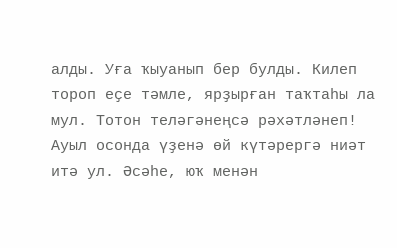алды. Уға ҡыуанып бер булды. Килеп тороп еҫе тәмле, ярҙырған таҡтаһы ла мул. Тотон теләгәнеңсә рәхәтләнеп! Ауыл осонда үҙенә өй күтәрергә ниәт итә ул. Әсәһе, юҡ менән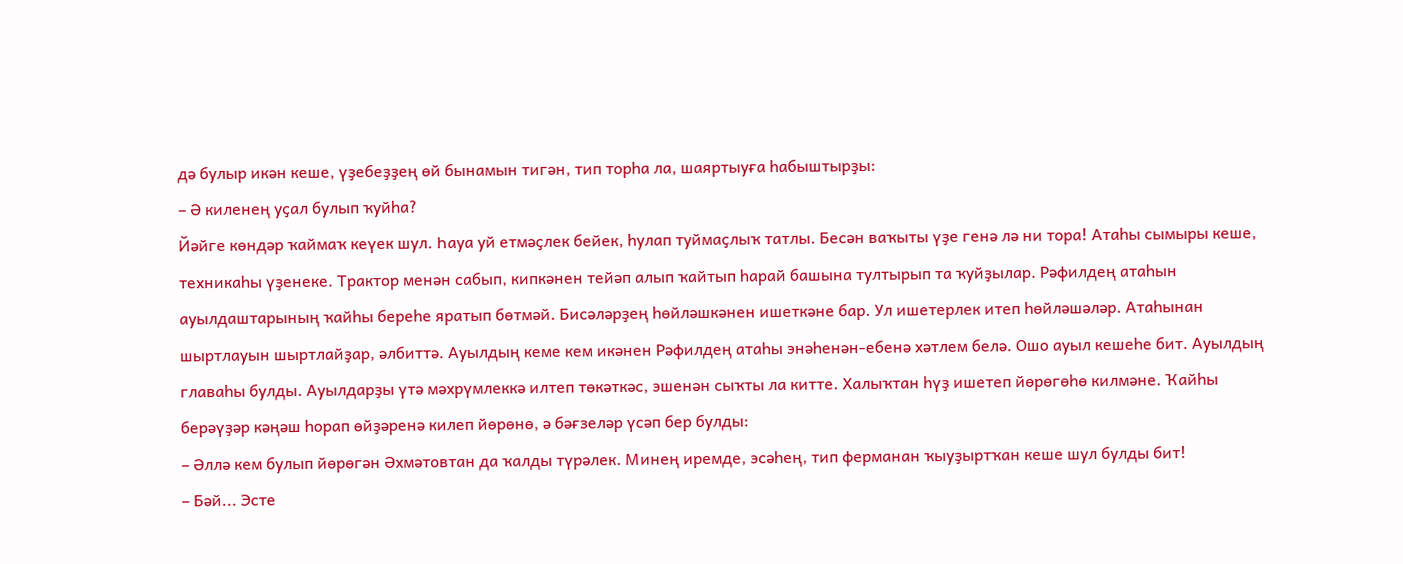дә булыр икән кеше, үҙебеҙҙең өй бынамын тигән, тип торһа ла, шаяртыуға һабыштырҙы:
– Ә киленең уҫал булып ҡуйһа?
Йәйге көндәр ҡаймаҡ кеүек шул. Һауа уй етмәҫлек бейек, һулап туймаҫлыҡ татлы. Бесән ваҡыты үҙе генә лә ни тора! Атаһы сымыры кеше, техникаһы үҙенеке. Трактор менән сабып, кипкәнен тейәп алып ҡайтып һарай башына тултырып та ҡуйҙылар. Рәфилдең атаһын ауылдаштарының ҡайһы береһе яратып бөтмәй. Бисәләрҙең һөйләшкәнен ишеткәне бар. Ул ишетерлек итеп һөйләшәләр. Атаһынан шыртлауын шыртлайҙар, әлбиттә. Ауылдың кеме кем икәнен Рәфилдең атаһы энәһенән-ебенә хәтлем белә. Ошо ауыл кешеһе бит. Ауылдың главаһы булды. Ауылдарҙы үтә мәхрүмлеккә илтеп төкәткәс, эшенән сыҡты ла китте. Халыҡтан һүҙ ишетеп йөрөгөһө килмәне. Ҡайһы берәүҙәр кәңәш һорап өйҙәренә килеп йөрөнө, ә бәғзеләр үсәп бер булды:
– Әллә кем булып йөрөгән Әхмәтовтан да ҡалды түрәлек. Минең иремде, эсәһең, тип ферманан ҡыуҙыртҡан кеше шул булды бит!
– Бәй... Эсте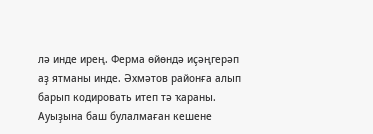лә инде ирең. Ферма өйөндә иҫәңгерәп аҙ ятманы инде. Әхмәтов районға алып барып кодировать итеп тә ҡараны. Ауыҙына баш булалмаған кешене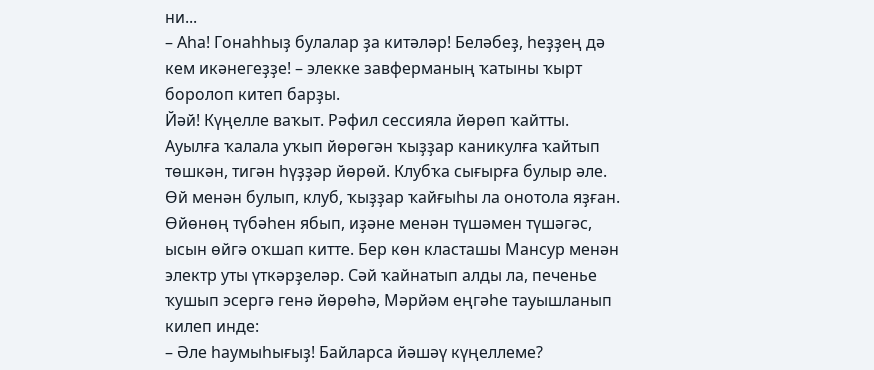ни...
– Аһа! Гонаһһыҙ булалар ҙа китәләр! Беләбеҙ, һеҙҙең дә кем икәнегеҙҙе! – элекке завферманың ҡатыны ҡырт боролоп китеп барҙы.
Йәй! Күңелле ваҡыт. Рәфил сессияла йөрөп ҡайтты. Ауылға ҡалала уҡып йөрөгән ҡыҙҙар каникулға ҡайтып төшкән, тигән һүҙҙәр йөрөй. Клубҡа сығырға булыр әле. Өй менән булып, клуб, ҡыҙҙар ҡайғыһы ла онотола яҙған.
Өйөнөң түбәһен ябып, иҙәне менән түшәмен түшәгәс, ысын өйгә оҡшап китте. Бер көн класташы Мансур менән электр уты үткәрҙеләр. Сәй ҡайнатып алды ла, печенье ҡушып эсергә генә йөрөһә, Мәрйәм еңгәһе тауышланып килеп инде:
– Әле һаумыһығыҙ! Байларса йәшәү күңеллеме?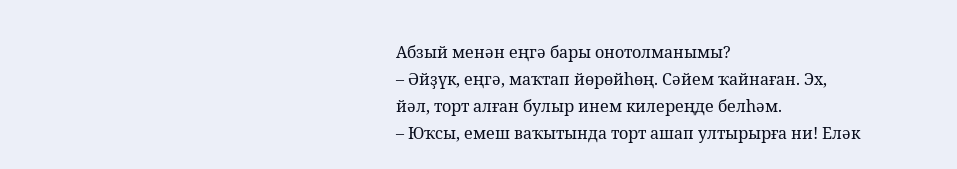Абзый менән еңгә бары онотолманымы?
– Әйҙүк, еңгә, маҡтап йөрөйһөң. Сәйем ҡайнаған. Эх, йәл, торт алған булыр инем килереңде белһәм.
– Юҡсы, емеш ваҡытында торт ашап ултырырға ни! Еләк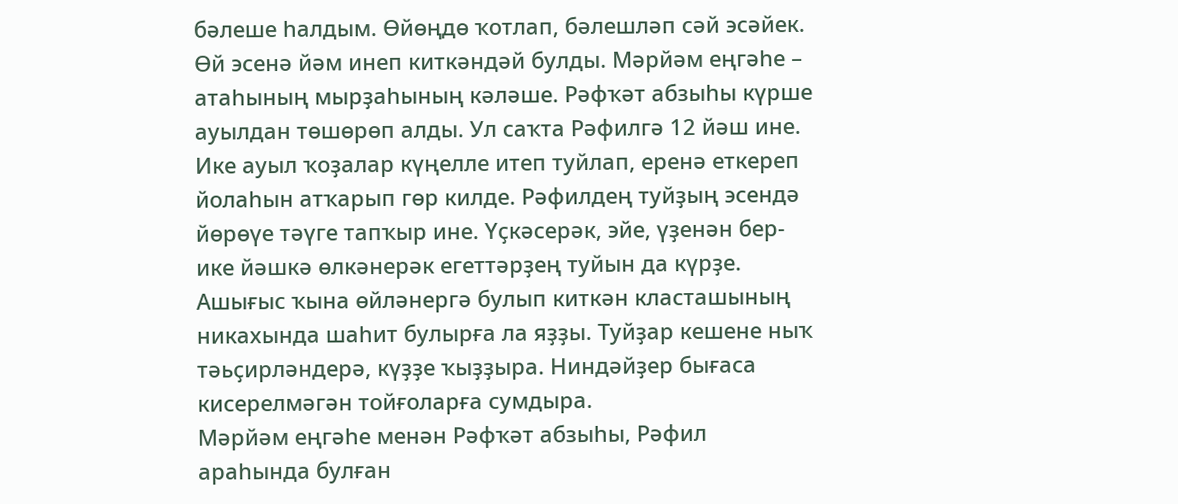бәлеше һалдым. Өйөңдө ҡотлап, бәлешләп сәй эсәйек.
Өй эсенә йәм инеп киткәндәй булды. Мәрйәм еңгәһе – атаһының мырҙаһының кәләше. Рәфҡәт абзыһы күрше ауылдан төшөрөп алды. Ул саҡта Рәфилгә 12 йәш ине. Ике ауыл ҡоҙалар күңелле итеп туйлап, еренә еткереп йолаһын атҡарып гөр килде. Рәфилдең туйҙың эсендә йөрөүе тәүге тапҡыр ине. Үҫкәсерәк, эйе, үҙенән бер-ике йәшкә өлкәнерәк егеттәрҙең туйын да күрҙе. Ашығыс ҡына өйләнергә булып киткән класташының никахында шаһит булырға ла яҙҙы. Туйҙар кешене ныҡ тәьҫирләндерә, күҙҙе ҡыҙҙыра. Ниндәйҙер бығаса кисерелмәгән тойғоларға сумдыра.
Мәрйәм еңгәһе менән Рәфҡәт абзыһы, Рәфил араһында булған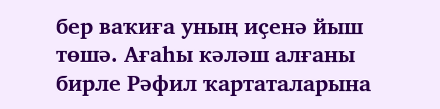бер ваҡиға уның иҫенә йыш төшә. Ағаһы кәләш алғаны бирле Рәфил ҡартаталарына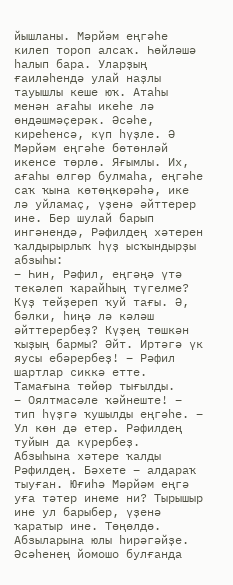йышланы. Мәрйәм еңгәһе килеп тороп алсаҡ. Һөйләшә һалып бара. Уларҙың ғаиләһендә улай наҙлы тауышлы кеше юҡ. Атаһы менән ағаһы икеһе лә өндәшмәҫерәк. Әсәһе, киреһенсә, күп һүҙле. Ә Мәрйәм еңгәһе бөтөнләй икенсе төрлө. Яғымлы. Их, ағаһы өлгөр булмаһа, еңгәһе саҡ ҡына көтөңкөрәһә, ике лә уйламаҫ, үҙенә әйттерер ине. Бер шулай барып ингәнендә, Рәфилдең хәтерен ҡалдырырлыҡ һүҙ ысҡындырҙы абзыһы:
– Һин, Рәфил, еңгәңә үтә текәлеп ҡарайһың түгелме? Күҙ тейҙереп ҡуй тағы. Ә, бәлки, һиңә лә кәләш әйттерербеҙ? Күҙең төшкән ҡыҙың бармы? Әйт. Иртәгә үк яусы ебәрербеҙ! – Рәфил шартлар сиккә етте. Тамағына төйөр тығылды.
– Оялтмасәле ҡәйнеште! – тип һүҙгә ҡушылды еңгәһе. – Ул көн дә етер. Рәфилдең туйын да күрербеҙ.
Абзыһына хәтере ҡалды Рәфилдең. Бәхете – алдараҡ тыуған. Юғиһә Мәрйәм еңгә уға тәтер инеме ни? Тырышыр ине ул барыбер, үҙенә ҡаратыр ине. Төңөлдө. Абзыларына юлы һирәгәйҙе. Әсәһенең йомошо булғанда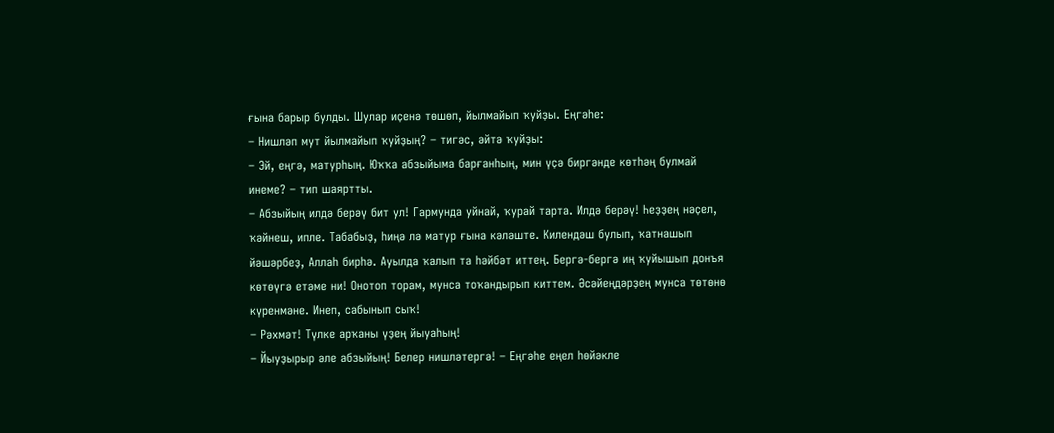ғына барыр булды. Шулар иҫенә төшөп, йылмайып ҡуйҙы. Еңгәһе:
– Нишләп мут йылмайып ҡуйҙың? – тигәс, әйтә ҡуйҙы:
– Эй, еңгә, матурһың. Юҡҡа абзыйыма барғанһың, мин үҫә биргәнде көтһәң булмай инеме? – тип шаяртты.
– Абзыйың илдә берәү бит ул! Гармунда уйнай, ҡурай тарта. Илдә берәү! Һеҙҙең нәҫел, ҡәйнеш, ипле. Табабыҙ, һиңә лә матур ғына кәләште. Килендәш булып, ҡатнашып йәшәрбеҙ, Аллаһ бирһә. Ауылда ҡалып та һәйбәт иттең. Бергә-бергә иң ҡуйышып донъя көтөүгә етәме ни! Онотоп торам, мунса тоҡандырып киттем. Әсәйеңдәрҙең мунса төтөнө күренмәне. Инеп, сабынып сыҡ!
– Рәхмәт! Түлке арҡаны үҙең йыуаһың!
– Йыуҙырыр әле абзыйың! Белер нишләтергә! – Еңгәһе еңел һөйәкле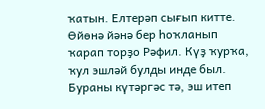ҡатын. Елтерәп сығып китте.
Өйөнә йәнә бер һоҡланып ҡарап торҙо Рәфил. Күҙ ҡурҡа, ҡул эшләй булды инде был. Бураны күтәргәс тә, эш итеп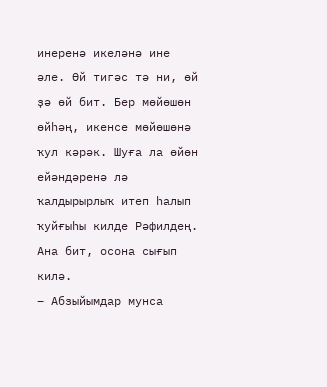инеренә икеләнә ине әле. Өй тигәс тә ни, өй ҙә өй бит. Бер мөйөшөн өйһәң, икенсе мөйөшөнә ҡул кәрәк. Шуға ла өйөн ейәндәренә лә ҡалдырырлыҡ итеп һалып ҡуйғыһы килде Рәфилдең. Ана бит, осона сығып килә.
– Абзыйымдар мунса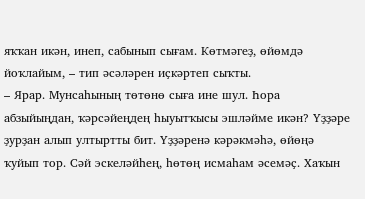яҡҡан икән, инеп, сабынып сығам. Көтмәгеҙ, өйөмдә йоҡлайым, – тип әсәләрен иҫкәртеп сыҡты.
– Ярар. Мунсаһының төтөнө сыға ине шул. Һора абзыйыңдан, ҡәрсәйеңдең һыуытҡысы эшләйме икән? Үҙҙәре ҙурҙан алып ултыртты бит. Үҙҙәренә кәрәкмәһә, өйөңә ҡуйып тор. Сәй эскеләйһең, һөтөң исмаһам әсемәҫ. Хаҡын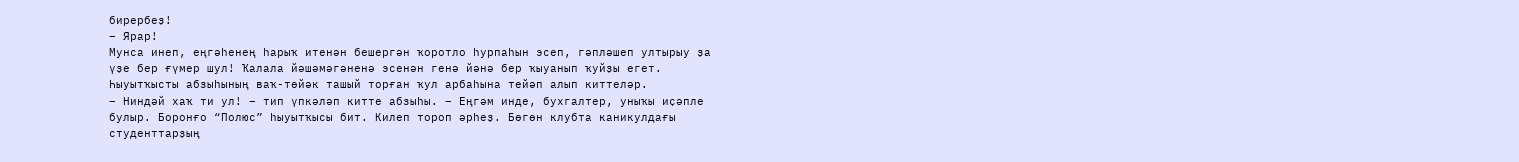бирербеҙ!
– Ярар!
Мунса инеп, еңгәһенең һарыҡ итенән бешергән ҡоротло һурпаһын эсеп, гәпләшеп ултырыу ҙа үҙе бер ғүмер шул! Ҡалала йәшәмәгәненә эсенән генә йәнә бер ҡыуанып ҡуйҙы егет. Һыуытҡысты абзыһының ваҡ-төйәк ташый торған ҡул арбаһына тейәп алып киттеләр.
– Ниндәй хаҡ ти ул! – тип үпкәләп китте абзыһы. – Еңгәм инде, бухгалтер, уныҡы иҫәпле булыр. Боронғо “Полюс” һыуытҡысы бит. Килеп тороп әрһеҙ. Бөгөн клубта каникулдағы студенттарҙың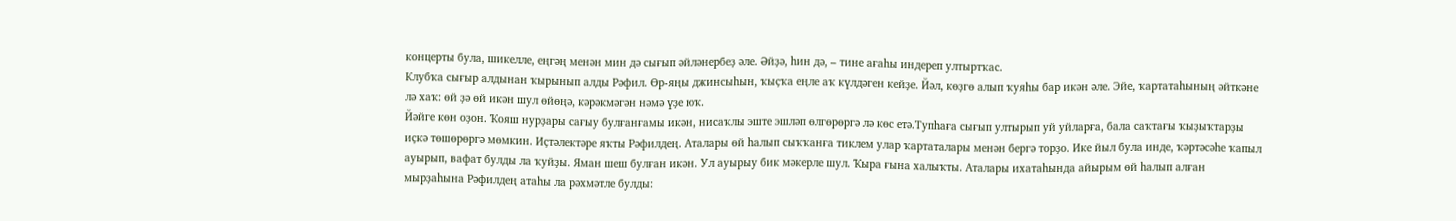концерты була, шикелле, еңгәң менән мин дә сығып әйләнербеҙ әле. Әйҙә, һин дә, – тине ағаһы индереп ултыртҡас.
Клубҡа сығыр алдынан ҡырынып алды Рәфил. Өр-яңы джинсыһын, ҡыҫҡа еңле аҡ күлдәген кейҙе. Йәл, көҙгө алып ҡуяһы бар икән әле. Эйе, ҡартатаһының әйткәне лә хаҡ: өй ҙә өй икән шул өйөңә, кәрәкмәгән нәмә үҙе юҡ.
Йәйге көн оҙон. Ҡояш нурҙары сағыу булғанғамы икән, нисаҡлы эште эшләп өлгөрөргә лә көс етә.Тупһаға сығып ултырып уй уйларға, бала саҡтағы ҡыҙыҡтарҙы иҫкә төшөрөргә мөмкин. Иҫтәлектәре яҡты Рәфилдең. Аталары өй һалып сыҡҡанға тиклем улар ҡартаталары менән бергә торҙо. Ике йыл була инде, ҡәртәсәһе ҡапыл ауырып, вафат булды ла ҡуйҙы. Яман шеш булған икән. Ул ауырыу бик мәкерле шул. Ҡыра ғына халыҡты. Аталары ихатаһында айырым өй һалып алған мырҙаһына Рәфилдең атаһы ла рәхмәтле булды: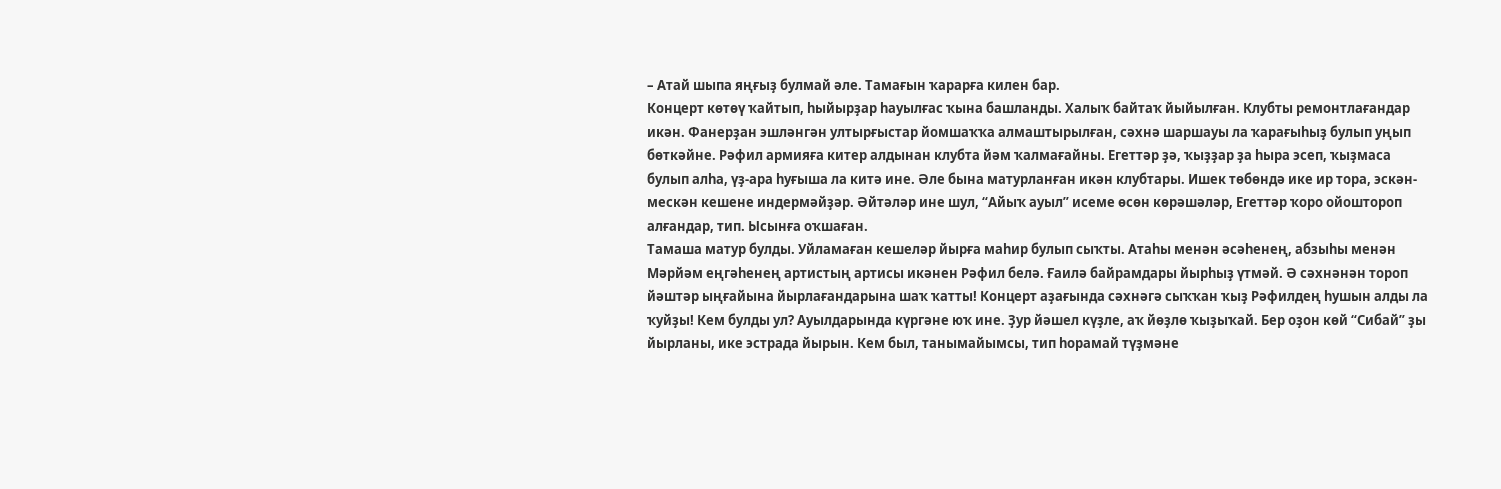– Атай шыпа яңғыҙ булмай әле. Тамағын ҡарарға килен бар.
Концерт көтөү ҡайтып, һыйырҙар һауылғас ҡына башланды. Халыҡ байтаҡ йыйылған. Клубты ремонтлағандар икән. Фанерҙан эшләнгән ултырғыстар йомшаҡҡа алмаштырылған, сәхнә шаршауы ла ҡарағыһыҙ булып уңып бөткәйне. Рәфил армияға китер алдынан клубта йәм ҡалмағайны. Егеттәр ҙә, ҡыҙҙар ҙа һыра эсеп, ҡыҙмаса булып алһа, үҙ-ара һуғыша ла китә ине. Әле бына матурланған икән клубтары. Ишек төбөндә ике ир тора, эскән-мескән кешене индермәйҙәр. Әйтәләр ине шул, “Айыҡ ауыл” исеме өсөн көрәшәләр, Егеттәр ҡоро ойоштороп алғандар, тип. Ысынға оҡшаған.
Тамаша матур булды. Уйламаған кешеләр йырға маһир булып сыҡты. Атаһы менән әсәһенең, абзыһы менән Мәрйәм еңгәһенең артистың артисы икәнен Рәфил белә. Ғаилә байрамдары йырһыҙ үтмәй. Ә сәхнәнән тороп йәштәр ыңғайына йырлағандарына шаҡ ҡатты! Концерт аҙағында сәхнәгә сыҡҡан ҡыҙ Рәфилдең һушын алды ла ҡуйҙы! Кем булды ул? Ауылдарында күргәне юҡ ине. Ҙур йәшел күҙле, аҡ йөҙлө ҡыҙыҡай. Бер оҙон көй “Сибай” ҙы йырланы, ике эстрада йырын. Кем был, танымайымсы, тип һорамай түҙмәне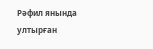Рәфил янында ултырған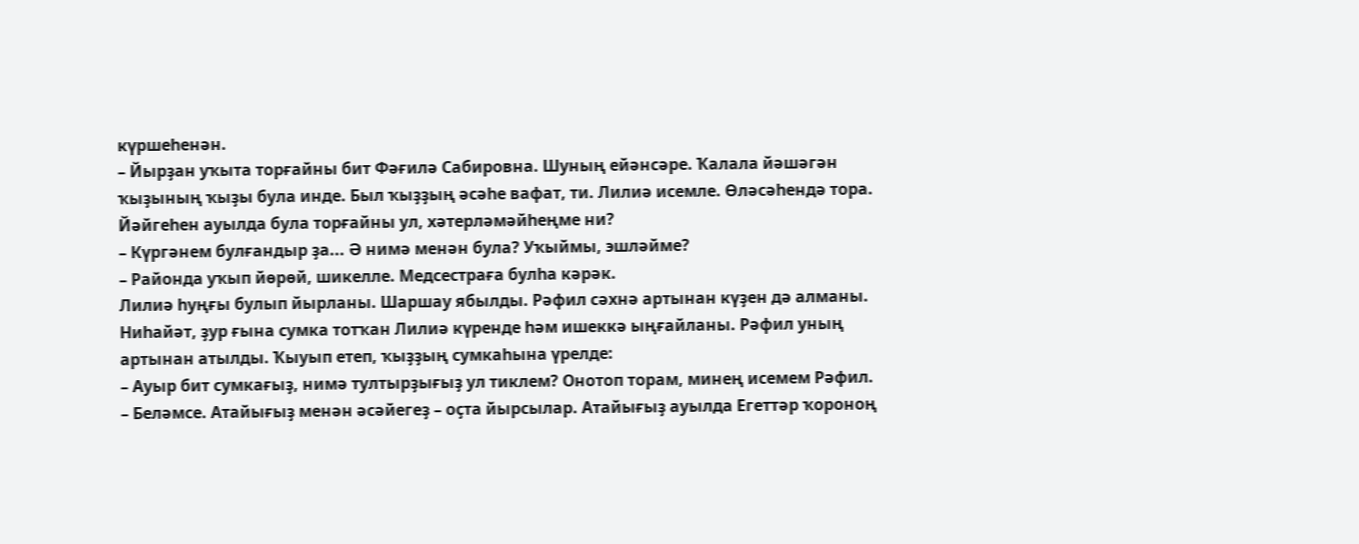күршеһенән.
– Йырҙан уҡыта торғайны бит Фәғилә Сабировна. Шуның ейәнсәре. Ҡалала йәшәгән ҡыҙының ҡыҙы була инде. Был ҡыҙҙың әсәһе вафат, ти. Лилиә исемле. Өләсәһендә тора. Йәйгеһен ауылда була торғайны ул, хәтерләмәйһеңме ни?
– Күргәнем булғандыр ҙа... Ә нимә менән була? Уҡыймы, эшләйме?
– Районда уҡып йөрөй, шикелле. Медсестраға булһа кәрәк.
Лилиә һуңғы булып йырланы. Шаршау ябылды. Рәфил сәхнә артынан күҙен дә алманы. Ниһайәт, ҙур ғына сумка тотҡан Лилиә күренде һәм ишеккә ыңғайланы. Рәфил уның артынан атылды. Ҡыуып етеп, ҡыҙҙың сумкаһына үрелде:
– Ауыр бит сумкағыҙ, нимә тултырҙығыҙ ул тиклем? Онотоп торам, минең исемем Рәфил.
– Беләмсе. Атайығыҙ менән әсәйегеҙ – оҫта йырсылар. Атайығыҙ ауылда Егеттәр ҡороноң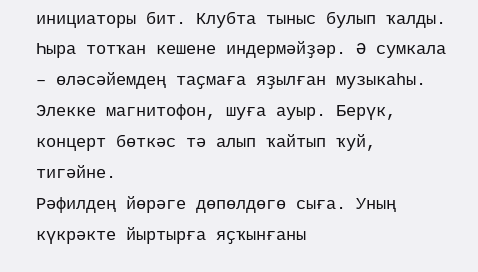инициаторы бит. Клубта тыныс булып ҡалды. Һыра тотҡан кешене индермәйҙәр. Ә сумкала – өләсәйемдең таҫмаға яҙылған музыкаһы. Элекке магнитофон, шуға ауыр. Берүк, концерт бөткәс тә алып ҡайтып ҡуй, тигәйне.
Рәфилдең йөрәге дөпөлдөгө сыға. Уның күкрәкте йыртырға яҫҡынғаны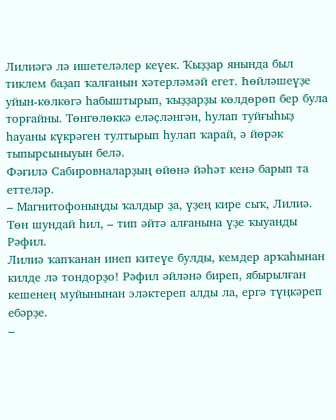Лилиәгә лә ишетеләлер кеүек. Ҡыҙҙар янында был тиклем баҙап ҡалғанын хәтерләмәй егет. Һөйләшеүҙе уйын-көлкөгә һабыштырып, ҡыҙҙарҙы көлдөрөп бер була торғайны. Төнгөлөккә еләҫләнгән, һулап туйғыһыҙ һауаны күкрәген тултырып һулап ҡарай, ә йөрәк тыпырсыныуын белә.
Фәғилә Сабировналарҙың өйөнә йәһәт кенә барып та еттеләр.
– Магнитофоныңды ҡалдыр ҙа, үҙең кире сыҡ, Лилиә. Төн шундай һил, – тип әйтә алғанына үҙе ҡыуанды Рәфил.
Лилиә ҡапҡанан инеп китеүе булды, кемдер арҡаһынан килде лә тондорҙо! Рәфил әйләнә биреп, ябырылған кешенең муйынынан эләктереп алды ла, ергә түңкәреп ебәрҙе.
–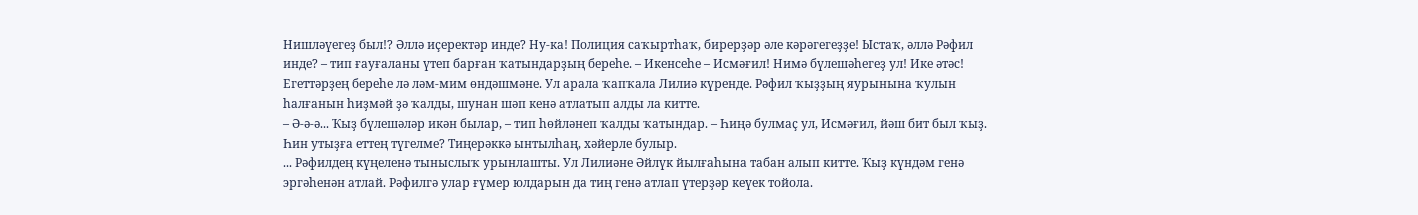Нишләүегеҙ был!? Әллә иҫеректәр инде? Ну-ка! Полиция саҡыртһаҡ, бирерҙәр әле кәрәгегеҙҙе! Ыстаҡ, әллә Рәфил инде? – тип ғауғаланы үтеп барған ҡатындарҙың береһе. – Икенсеһе – Исмәғил! Нимә бүлешәһегеҙ ул! Ике әтәс!
Егеттәрҙең береһе лә ләм-мим өндәшмәне. Ул арала ҡапҡала Лилиә күренде. Рәфил ҡыҙҙың яурынына ҡулын һалғанын һиҙмәй ҙә ҡалды, шунан шәп кенә атлатып алды ла китте.
– Ә-ә-ә... Ҡыҙ бүлешәләр икән былар, – тип һөйләнеп ҡалды ҡатындар. – Һиңә булмаҫ ул, Исмәғил, йәш бит был ҡыҙ. Һин утыҙға еттең түгелме? Тиңерәккә ынтылһаң, хәйерле булыр.
... Рәфилдең күңеленә тыныслыҡ урынлашты. Ул Лилиәне Әйлүк йылғаһына табан алып китте. Ҡыҙ күндәм генә эргәһенән атлай. Рәфилгә улар ғүмер юлдарын да тиң генә атлап үтерҙәр кеүек тойола.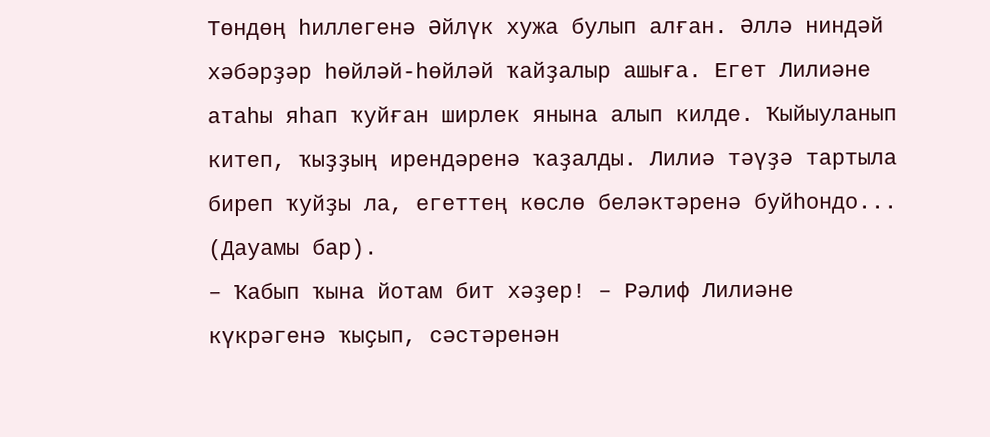Төндөң һиллегенә Әйлүк хужа булып алған. Әллә ниндәй хәбәрҙәр һөйләй-һөйләй ҡайҙалыр ашыға. Егет Лилиәне атаһы яһап ҡуйған ширлек янына алып килде. Ҡыйыуланып китеп, ҡыҙҙың ирендәренә ҡаҙалды. Лилиә тәүҙә тартыла биреп ҡуйҙы ла, егеттең көслө беләктәренә буйһондо...
(Дауамы бар).
– Ҡабып ҡына йотам бит хәҙер! – Рәлиф Лилиәне күкрәгенә ҡыҫып, сәстәренән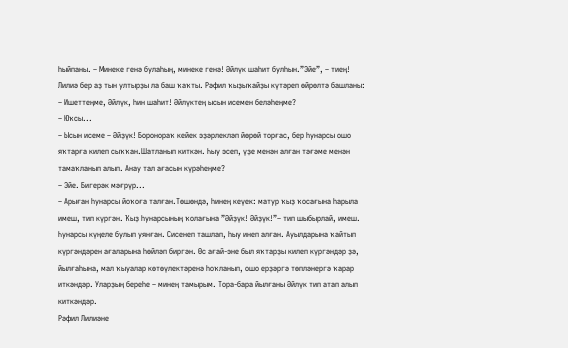һыйпаны. – Минеке генә булаһың, минеке генә! Әйлүк шаһит булһын.”Эйе”, – тиең!
Лилиә бер аҙ тын ултырҙы ла баш ҡаҡты. Рәфил ҡыҙыҡайҙы күтәреп өйрөлтә башланы:
– Ишеттеңме, Әйлүк, һин шаһит! Әйлүктең ысын исемен беләһеңме?
– Юҡсы...
– Ысын исеме – Әйҙүк! Боронораҡ кейек эҙәрлекләп йөрөй торғас, бер һунарсы ошо яҡтарға килеп сыҡҡан.Шатланып киткән. Һыу эсеп, үҙе менән алған тәғәме менән тамаҡланып алып. Анау тал ағасын күрәһеңме?
– Эйе. Бигерәк мәғрүр...
– Арыған һунарсы йоҡоға талған.Төшөндә, һинең кеүек: матур ҡыҙ ҡосағына һарыла имеш, тип күргән. Ҡыҙ һунарсының ҡолағына ”Әйҙүк! Әйҙүк!”– тип шыбырлай, имеш. Һунарсы күңеле булып уянған. Сисенеп ташлап, һыу инеп алған. Ауылдарына ҡайтып күргәндәрен ағаларына һөйләп биргән. Өс ағай-эне был яҡтарҙы килеп күргәндәр ҙә, йылғаһына, мал ҡыуалар көтөүлектәренә һоҡланып, ошо ерҙәргә төпләнергә ҡарар иткәндәр. Уларҙың береһе – минең тамырым. Тора-бара йылғаны Әйлүк тип атап алып киткәндәр.
Рәфил Лилиәне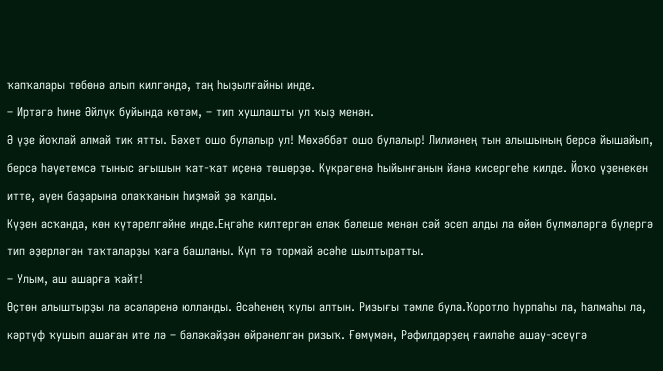ҡапҡалары төбөнә алып килгәндә, таң һыҙылғайны инде.
– Иртәгә һине Әйлүк буйында көтәм, – тип хушлашты ул ҡыҙ менән.
Ә үҙе йоҡлай алмай тик ятты. Бәхет ошо булалыр ул! Мөхәббәт ошо булалыр! Лилиәнең тын алышының берсә йышайып, берсә һәүетемсә тыныс ағышын ҡат-ҡат иҫенә төшөрҙө. Күкрәгенә һыйынғанын йәнә кисергеһе килде. Йоҡо үҙенекен итте, әүен баҙарына олаҡҡанын һиҙмәй ҙә ҡалды.
Күҙен асҡанда, көн күтәрелгәйне инде.Еңгәһе килтергән еләк бәлеше менән сәй эсеп алды ла өйөн бүлмәләргә бүлергә тип әҙерләгән таҡталарҙы ҡаға башланы. Күп тә тормай әсәһе шылтыратты.
– Улым, аш ашарға ҡайт!
Өҫтөн алыштырҙы ла әсәләренә юлланды. Әсәһенең ҡулы алтын. Ризығы тәмле була.Ҡоротло һурпаһы ла, һалмаһы ла, кәртүф ҡушып ашаған ите лә – бәләкәйҙән өйрәнелгән ризыҡ. Ғөмүмән, Рәфилдәрҙең ғаиләһе ашау-эсеүгә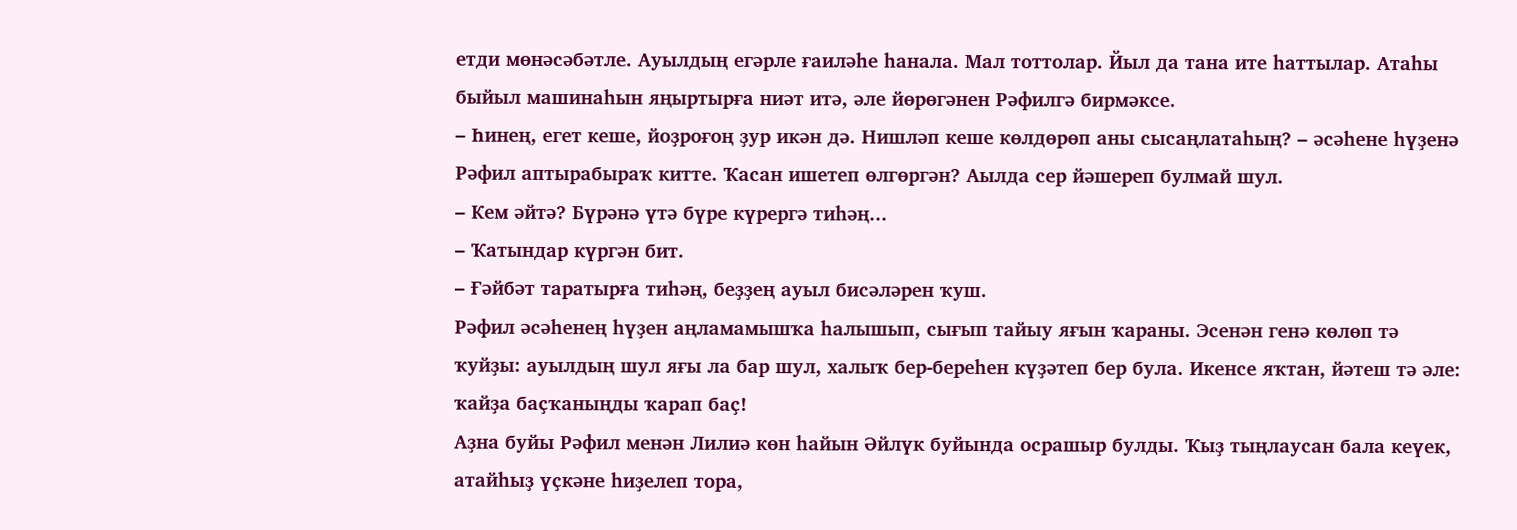етди мөнәсәбәтле. Ауылдың егәрле ғаиләһе һанала. Мал тоттолар. Йыл да тана ите һаттылар. Атаһы быйыл машинаһын яңыртырға ниәт итә, әле йөрөгәнен Рәфилгә бирмәксе.
– Һинең, егет кеше, йоҙроғоң ҙур икән дә. Нишләп кеше көлдөрөп аны сысаңлатаһың? – әсәһене һүҙенә Рәфил аптырабыраҡ китте. Ҡасан ишетеп өлгөргән? Аылда сер йәшереп булмай шул.
– Кем әйтә? Бүрәнә үтә бүре күрергә тиһәң...
– Ҡатындар күргән бит.
– Ғәйбәт таратырға тиһәң, беҙҙең ауыл бисәләрен ҡуш.
Рәфил әсәһенең һүҙен аңламамышҡа һалышып, сығып тайыу яғын ҡараны. Эсенән генә көлөп тә ҡуйҙы: ауылдың шул яғы ла бар шул, халыҡ бер-береһен күҙәтеп бер була. Икенсе яҡтан, йәтеш тә әле: ҡайҙа баҫҡаныңды ҡарап баҫ!
Аҙна буйы Рәфил менән Лилиә көн һайын Әйлүк буйында осрашыр булды. Ҡыҙ тыңлаусан бала кеүек, атайһыҙ үҫкәне һиҙелеп тора,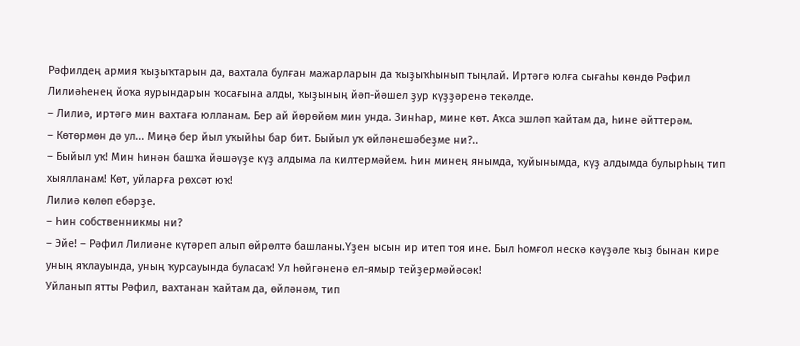Рәфилдең армия ҡыҙыҡтарын да, вахтала булған мажарларын да ҡыҙыҡһынып тыңлай. Иртәгә юлға сығаһы көндө Рәфил Лилиәһенең йоҡа яурындарын ҡосағына алды, ҡыҙының йәп-йәшел ҙур күҙҙәренә текәлде.
– Лилиә, иртәгә мин вахтаға юлланам. Бер ай йөрөйөм мин унда. Зинһар, мине көт. Аҡса эшләп ҡайтам да, һине әйттерәм.
– Көтөрмөн дә ул... Миңә бер йыл уҡыйһы бар бит. Быйыл уҡ өйләнешәбеҙме ни?..
– Быйыл уҡ! Мин һинән башҡа йәшәүҙе күҙ алдыма ла килтермәйем. Һин минең янымда, ҡуйынымда, күҙ алдымда булырһың тип хыялланам! Көт, уйларға рөхсәт юҡ!
Лилиә көлөп ебәрҙе.
– Һин собственникмы ни?
– Эйе! – Рәфил Лилиәне күтәреп алып өйрөлтә башланы.Үҙен ысын ир итеп тоя ине. Был һомғол нескә кәүҙәле ҡыҙ бынан кире уның яҡлауында, уның ҡурсауында буласаҡ! Ул һөйгәненә ел-ямыр тейҙермәйәсәк!
Уйланып ятты Рәфил, вахтанан ҡайтам да, өйләнәм, тип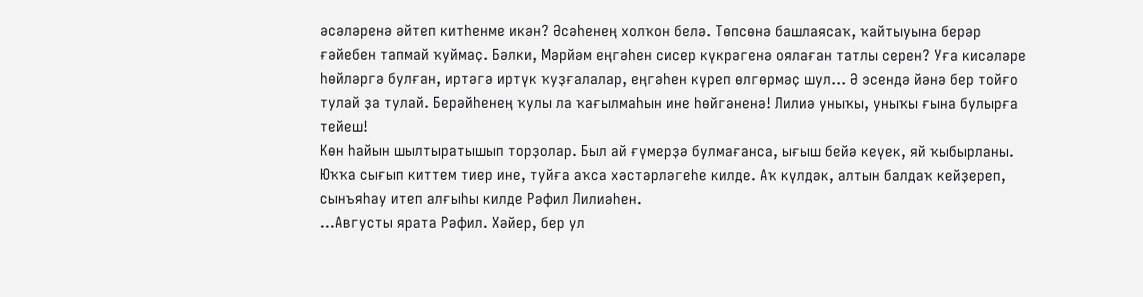әсәләренә әйтеп китһенме икән? Әсәһенең холҡон белә. Төпсөнә башлаясаҡ, ҡайтыуына берәр ғәйебен тапмай ҡуймаҫ. Бәлки, Мәрйәм еңгәһен сисер күкрәгенә оялаған татлы серен? Уға кисәләре һөйләргә булған, иртәгә иртүк ҡуҙғалалар, еңгәһен күреп өлгөрмәҫ шул... Ә эсендә йәнә бер тойғо тулай ҙа тулай. Берәйһенең ҡулы ла ҡағылмаһын ине һөйгәненә! Лилиә уныҡы, уныҡы ғына булырға тейеш!
Көн һайын шылтыратышып торҙолар. Был ай ғүмерҙә булмағанса, ығыш бейә кеүек, яй ҡыбырланы. Юҡҡа сығып киттем тиер ине, туйға аҡса хәстәрләгеһе килде. Аҡ күлдәк, алтын балдаҡ кейҙереп, сынъяһау итеп алғыһы килде Рәфил Лилиәһен.
...Августы ярата Рәфил. Хәйер, бер ул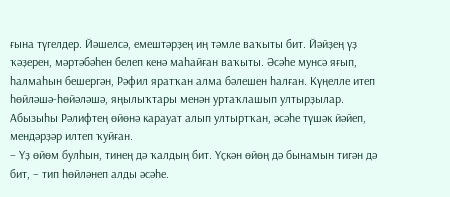ғына түгелдер. Йәшелсә, емештәрҙең иң тәмле ваҡыты бит. Йәйҙең үҙ ҡәҙерен, мәртәбәһен белеп кенә маһайған ваҡыты. Әсәһе мунсә яғып, һалмаһын бешергән, Рәфил яратҡан алма бәлешен һалған. Күңелле итеп һөйләшә-һөйәләшә, яңылыҡтары менән уртаҡлашып ултырҙылар. Абызыһы Рәлифтең өйөнә карауат алып ултыртҡан, әсәһе түшәк йәйеп, мендәрҙәр илтеп ҡуйған.
– Үҙ өйөм булһын, тинең дә ҡалдың бит. Үҫкән өйөң дә бынамын тигән дә бит, – тип һөйләнеп алды әсәһе.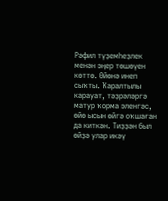Рәфил түҙемһеҙлек менән эңер төшөүен көттө. Өйөнә инеп сыҡты. Ҡаралтылы карауат, тәҙрәләргә матур ҡорма эленгәс, өйө ысын өйгә оҡшаған да киткән. Тиҙҙән был өйҙә улар икәү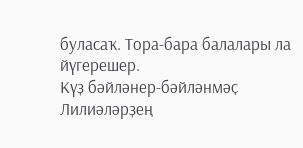буласаҡ. Тора-бара балалары ла йүгерешер.
Күҙ бәйләнер-бәйләнмәҫ Лилиәләрҙең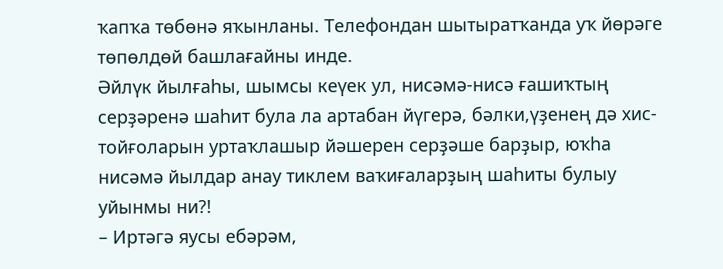ҡапҡа төбөнә яҡынланы. Телефондан шытыратҡанда уҡ йөрәге төпөлдөй башлағайны инде.
Әйлүк йылғаһы, шымсы кеүек ул, нисәмә-нисә ғашиҡтың серҙәренә шаһит була ла артабан йүгерә, бәлки,үҙенең дә хис-тойғоларын уртаҡлашыр йәшерен серҙәше барҙыр, юҡһа нисәмә йылдар анау тиклем ваҡиғаларҙың шаһиты булыу уйынмы ни?!
– Иртәгә яусы ебәрәм,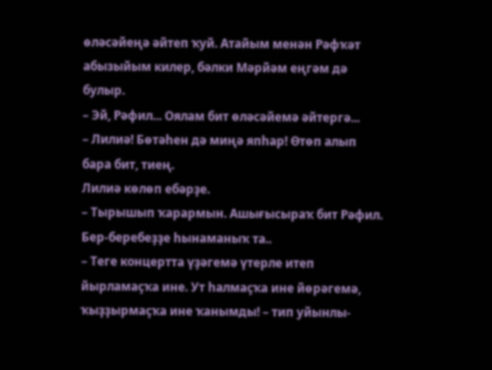өләсәйеңә әйтеп ҡуй. Атайым менән Рәфҡәт абызыйым килер, бәлки Мәрйәм еңгәм дә булыр.
– Эй, Рәфил... Оялам бит өләсәйемә әйтергә...
– Лилиә! Бөтәһен дә миңә япһар! Өтөп алып бара бит, тиең.
Лилиә көлөп ебәрҙе.
– Тырышып ҡарармын. Ашығысыраҡ бит Рәфил. Бер-беребеҙҙе һынаманыҡ та..
– Теге концертта үҙәгемә үтерле итеп йырламаҫҡа ине. Ут һалмаҫҡа ине йөрәгемә, ҡыҙҙырмаҫҡа ине ҡанымды! – тип уйынлы-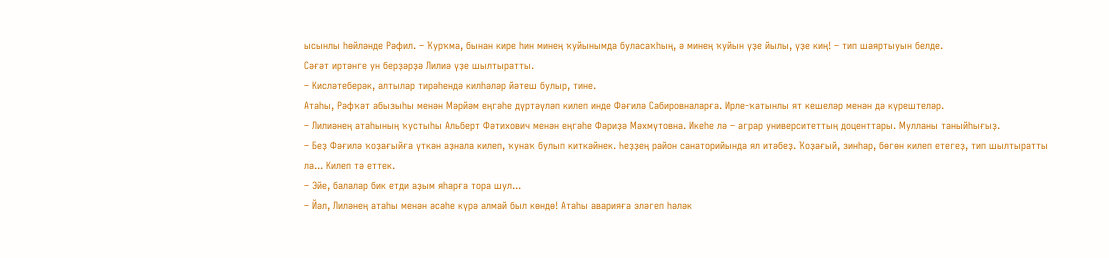ысынлы һөйләнде Рәфил. – Ҡурҡма, бынан кире һин минең ҡуйынымда буласаҡһың, ә минең ҡуйын үҙе йылы, үҙе киң! – тип шаяртыуын белде.
Сәғәт иртәнге ун берҙәрҙә Лилиә үҙе шылтыратты.
– Кисләтеберәк, алтылар тирәһендә килһәләр йәтеш булыр, тине.
Атаһы, Рәфҡәт абызыһы менән Мәрйәм еңгәһе дүртәүләп килеп инде Фәғилә Сабировналарға. Ирле-ҡатынлы ят кешеләр менән дә күрештеләр.
– Лилиәнең атаһының ҡустыһы Альберт Фәтихович менән еңгәһе Фәриҙә Мәхмүтовна. Икеһе лә – аграр университеттың доценттары. Мулланы таныйһығыҙ.
– Беҙ Фәғилә ҡоҙағыйға үткән аҙнала килеп, ҡунаҡ булып киткәйнек. Һеҙҙең район санаторийында ял итәбеҙ. Ҡоҙағый, зинһар, бөгөн килеп етегеҙ, тип шылтыратты ла... Килеп тә еттек.
– Эйе, балалар бик етди аҙым яһарға тора шул...
– Йәл, Лиләнең атаһы менән әсәһе күрә алмай был көндө! Атаһы аварияға эләгеп һәләк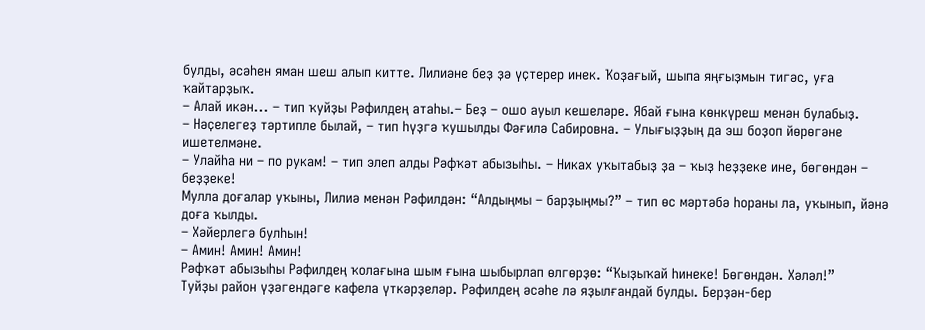булды, әсәһен яман шеш алып китте. Лилиәне беҙ ҙә үҫтерер инек. Ҡоҙағый, шыпа яңғыҙмын тигәс, уға ҡайтарҙыҡ.
– Алай икән... – тип ҡуйҙы Рәфилдең атаһы.– Беҙ – ошо ауыл кешеләре. Ябай ғына көнкүреш менән булабыҙ.
– Нәҫелегеҙ тәртипле былай, – тип һүҙгә ҡушылды Фәғилә Сабировна. – Улығыҙҙың да эш боҙоп йөрөгәне ишетелмәне.
– Улайһа ни – по рукам! – тип элеп алды Рәфҡәт абызыһы. – Никах уҡытабыҙ ҙа – ҡыҙ һеҙҙеке ине, бөгөндән – беҙҙеке!
Мулла доғалар уҡыны, Лилиә менән Рәфилдән: “Алдыңмы – барҙыңмы?” – тип өс мәртәбә һораны ла, уҡынып, йәнә доға ҡылды.
– Хәйерлегә булһын!
– Амин! Амин! Амин!
Рәфҡәт абызыһы Рәфилдең ҡолағына шым ғына шыбырлап өлгөрҙө: “Ҡыҙыҡай һинеке! Бөгөндән. Хәләл!”
Туйҙы район үҙәгендәге кафела үткәрҙеләр. Рәфилдең әсәһе лә яҙылғандай булды. Берҙән-бер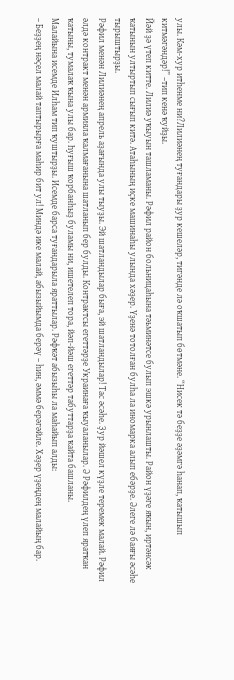улы. Кәм-хур итһенме ни?Лилиәнең туғандары ҙур кешеләр, тигәнде лә оҡшатып бөтмәне. “Нисек тә беҙҙе әҙәмгә һанап, ҡатышып китмәгәндәр!” –тип кенә ҡуйҙы.
Йәй ҙә үтеп китте. Лилиә уҡыуын ташламаны. Рәфил район больницаһына тәьминәтсе булып эшкә урынлашты. Район үҙәге яҡын, иртәнсәк ҡатынын ултыртып сығып китә. Атаһының иҫке машинаһы улында хәҙер. Үҙенә тотолған булһа ла иномарка алып ебәрҙе. Әлеге лә баяғы әсәһе тырыштырҙы.
Рәфил менән Лилиәнең апрель аҙағында улы тыуҙы. Эй шатландылар быға, эй шатландылар! Тас әсәһе. Ҙур йәшел күҙле теремек малай. Рәфил әлдә контракт менән армияла ҡалмағанына шатланып бер булды. Контрактсы егеттәрҙе Украинаға ҡыуаланылар. Ә Рәфилдең үлеп яратҡан ҡатыны, тумалаҡ ҡына улы бар. Һуғыш ҡорбанһыҙ буламы ни, ишетелеп тора, йәп-йәш егеттәр табуттарҙа ҡайта башланы.
Малайына исемде Илһам тип ҡуштырҙы. Исемде барса туғандарыла яраттылар. Рәфҡәт абызыһы ла маһайып алды:
– Беҙҙең нәҫел малай таптырырға маһир бит ул! Миндә ике малай, абызыйымда берәү – һин, әммә берәгәйле. Хәҙер үҙеңдең малайың бар.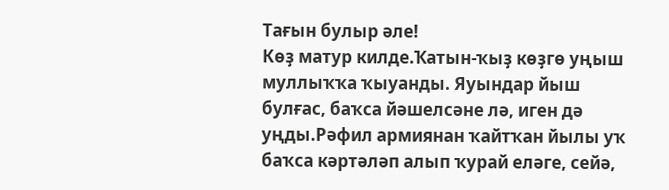Тағын булыр әле!
Көҙ матур килде.Ҡатын-ҡыҙ көҙгө уңыш муллыҡҡа ҡыуанды. Яуындар йыш булғас, баҡса йәшелсәне лә, иген дә уңды.Рәфил армиянан ҡайтҡан йылы уҡ баҡса кәртәләп алып ҡурай еләге, сейә,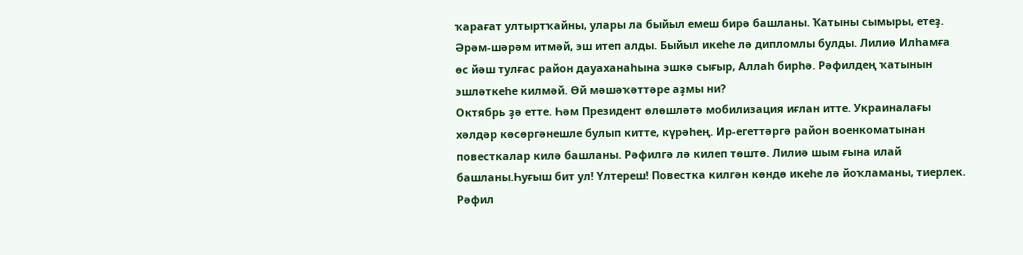ҡарағат ултыртҡайны, улары ла быйыл емеш бирә башланы. Ҡатыны сымыры, етеҙ. Әрәм-шәрәм итмәй, эш итеп алды. Быйыл икеһе лә дипломлы булды. Лилиә Илһамға өс йәш тулғас район дауаханаһына эшкә сығыр, Аллаһ бирһә. Рәфилдең ҡатынын эшләткеһе килмәй. Өй мәшәҡәттәре аҙмы ни?
Октябрь ҙә етте. Һәм Президент өлөшләтә мобилизация иғлан итте. Украиналағы хәлдәр көсөргәнешле булып китте, күрәһең. Ир-егеттәргә район военкоматынан повесткалар килә башланы. Рәфилгә лә килеп төштө. Лилиә шым ғына илай башланы.Һуғыш бит ул! Үлтереш! Повестка килгән көндө икеһе лә йоҡламаны, тиерлек. Рәфил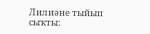Лилиәне тыйып сыҡты: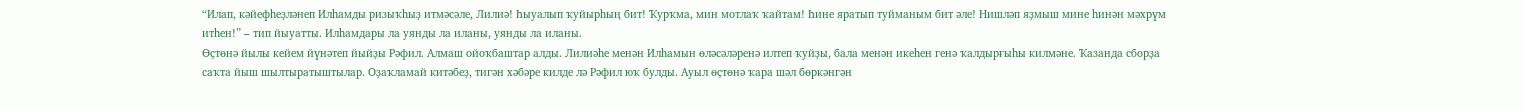“Илап, кәйефһеҙләнеп Илһамды ризыҡһыҙ итмәсәле, Лилиә! Һыуалып ҡуйырһың бит! Ҡурҡма, мин мотлаҡ ҡайтам! Һине яратып туйманым бит әле! Нишләп яҙмыш мине һинән мәхрүм итһен!” – тип йыуатты. Илһамдары ла уянды ла иланы, уянды ла иланы.
Өҫтөнә йылы кейем йүнәтеп йыйҙы Рәфил. Алмаш ойоҡбаштар алды. Лилиәһе менән Илһамын өләсәләренә илтеп ҡуйҙы, бала менән икеһен генә ҡалдырғыһы килмәне. Ҡазанда сборҙа саҡта йыш шылтыратыштылар. Оҙаҡламай китәбеҙ, тигән хәбәре килде лә Рәфил юҡ булды. Ауыл өҫтөнә ҡара шәл бөркәнгән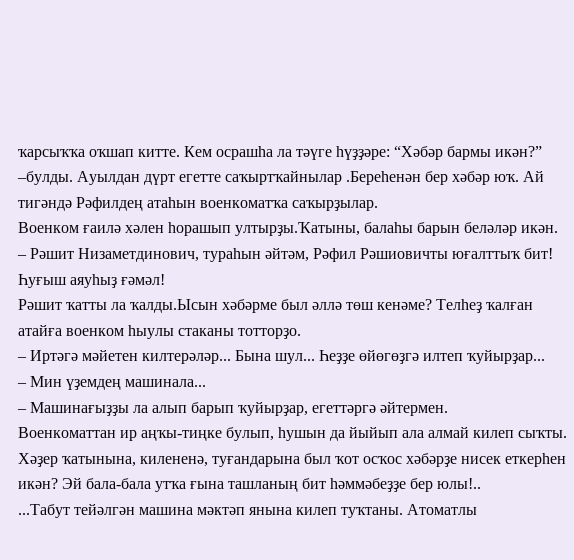ҡарсыҡҡа оҡшап китте. Кем осрашһа ла тәүге һүҙҙәре: “Хәбәр бармы икән?” –булды. Ауылдан дүрт егетте саҡыртҡайнылар .Береһенән бер хәбәр юҡ. Ай тигәндә Рәфилдең атаһын военкоматҡа саҡырҙылар.
Военком ғаилә хәлен һорашып ултырҙы.Ҡатыны, балаһы барын беләләр икән.
– Рәшит Низаметдинович, тураһын әйтәм, Рәфил Рәшиовичты юғалттыҡ бит! Һуғыш аяуһыҙ ғәмәл!
Рәшит ҡатты ла ҡалды.Ысын хәбәрме был әллә төш кенәме? Телһеҙ ҡалған атайға военком һыулы стаканы тотторҙо.
– Иртәгә мәйетен килтерәләр... Бына шул... Һеҙҙе өйөгөҙгә илтеп ҡуйырҙар...
– Мин үҙемдең машинала...
– Машинағыҙҙы ла алып барып ҡуйырҙар, егеттәргә әйтермен.
Военкоматтан ир аңҡы-тиңке булып, һушын да йыйып ала алмай килеп сыҡты. Хәҙер ҡатынына, килененә, туғандарына был ҡот осҡос хәбәрҙе нисек еткерһен икән? Эй бала-бала утҡа ғына ташланың бит һәммәбеҙҙе бер юлы!..
...Табут тейәлгән машина мәктәп янына килеп туҡтаны. Атоматлы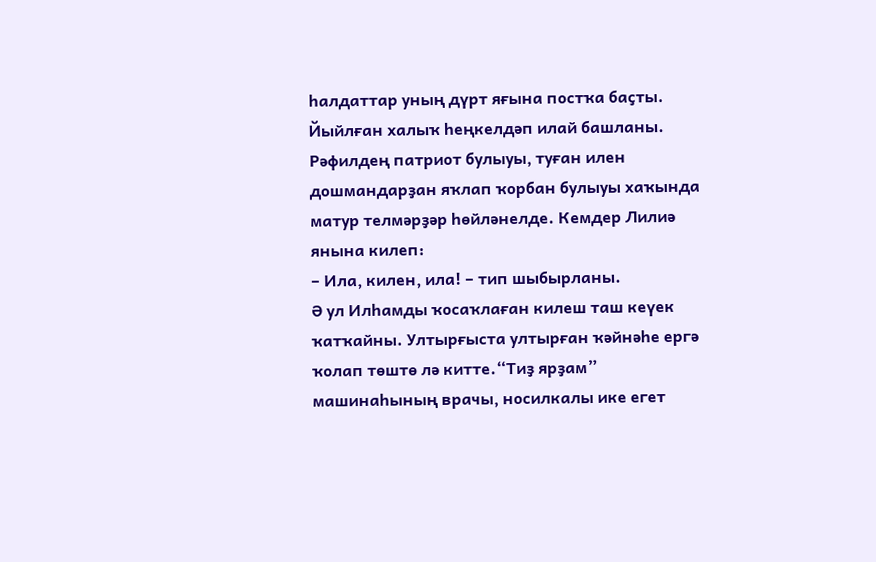һалдаттар уның дүрт яғына постҡа баҫты. Йыйлған халыҡ һеңкелдәп илай башланы. Рәфилдең патриот булыуы, туған илен дошмандарҙан яҡлап ҡорбан булыуы хаҡында матур телмәрҙәр һөйләнелде. Кемдер Лилиә янына килеп:
– Ила, килен, ила! – тип шыбырланы.
Ә ул Илһамды ҡосаҡлаған килеш таш кеүек ҡатҡайны. Ултырғыста ултырған ҡәйнәһе ергә ҡолап төштө лә китте.“Тиҙ ярҙам” машинаһының врачы, носилкалы ике егет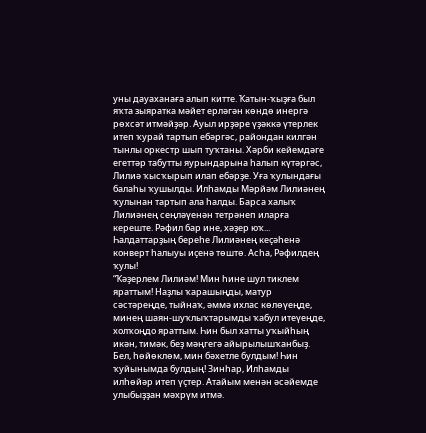уны дауаханаға алып китте. Ҡатын-ҡыҙға был яҡта зыяратка мәйет ерләгән көндө инергә рөхсәт итмәйҙәр. Ауыл ирҙәре үҙәккә үтерлек итеп ҡурай тартып ебәргәс, райондан килгән тынлы оркестр шып туҡтаны. Хәрби кейемдәге егеттәр табутты яурындарына һалып күтәргәс, Лилиә ҡысҡырып илап ебәрҙе. Уға ҡулындағы балаһы ҡушылды. Илһамды Мәрйәм Лилиәнең ҡулынан тартып ала һалды. Барса халыҡ Лилиәнең сеңләүенән тетрәнеп иларға кереште. Рәфил бар ине, хәҙер юҡ...
Һалдаттарҙың береһе Лилиәнең кеҫәһенә конверт һалыуы иҫенә төштө. Асһа, Рәфилдең ҡулы!
“Ҡәҙерлем Лилиәм! Мин һине шул тиклем яраттым! Наҙлы ҡарашыңды, матур сәстәреңде, тыйнаҡ, әммә ихлас көлөүеңде, минең шаян-шуҡлыҡтарымды ҡабул итеүеңде, холҡоңдо яраттым. Һин был хатты уҡыйһың икән, тимәк, беҙ мәңгегә айырылышҡанбыҙ. Бел, һөйөклөм, мин бәхетле булдым! Һин ҡуйынымда булдың! Зинһар, Илһамды илһөйәр итеп үҫтер. Атайым менән әсәйемде улыбыҙҙан мәхрүм итмә.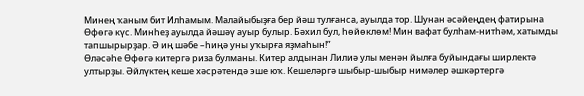Минең ҡаным бит Илһамым. Малайыбыҙға бер йәш тулғанса, ауылда тор. Шунан әсәйеңдең фатирына Өфөгә күс. Минһеҙ ауылда йәшәү ауыр булыр. Бәхил бул, һөйөклөм! Мин вафат булһам-нитһәм, хатымды тапшырырҙар. Ә иң шәбе –һиңә уны уҡырға яҙмаһын!”
Өләсәһе Өфөгә китергә риза булманы. Китер алдынан Лилиә улы менән йылға буйындағы ширлектә ултырҙы. Әйлүктең кеше хәсрәтендә эше юҡ. Кешеләргә шыбыр-шыбыр нимәлер әшкәртергә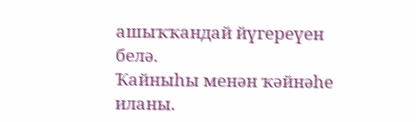ашыҡҡандай йүгереүен белә.
Ҡайныһы менән ҡәйнәһе иланы.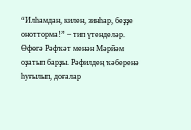“Илһамдан, килен, зинһар, беҙҙе онотторма!” – тип үтенделәр. Өфөгә Рәфҡәт менән Мәрйәм оҙатып барҙы. Рәфилдең ҡәберенә һуғылып, доғалар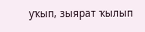уҡып, зыярат ҡылып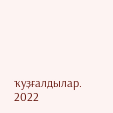ҡуҙғалдылар.
2022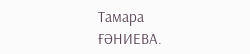Тамара ҒӘНИЕВА.